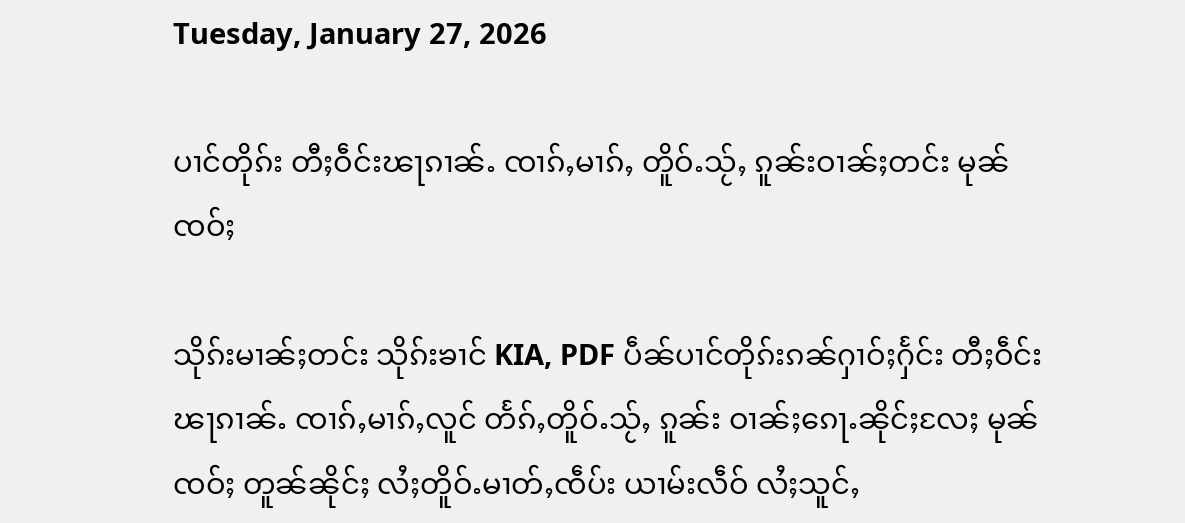Tuesday, January 27, 2026

ပၢင်တိုၵ်း တီႈဝဵင်းၽႃၵၢၼ်ႉ ၸၢၵ်ႇမၢၵ်ႇ တိူဝ်ႉသႂ်ႇ ၵူၼ်းဝၢၼ်ႈတင်း မုၼ်ၸဝ်ႈ

သိုၵ်းမၢၼ်ႈတင်း သိုၵ်းၶၢင် KIA, PDF ပဵၼ်ပၢင်တိုၵ်းၵၼ်ႁၢဝ်ႈႁႅင်း တီႈဝဵင်းၽႃၵၢၼ်ႉ ၸၢၵ်ႇမၢၵ်ႇလူင် တႅၵ်ႇတိူဝ်ႉသႂ်ႇ ၵူၼ်း ဝၢၼ်ႈၵေႃႉၼိုင်ႈလႄႈ မုၼ်ၸဝ်ႈ တူၼ်ၼိုင်ႈ လႆႈတိူဝ်ႉမၢတ်ႇၸဵပ်း ယၢမ်းလဵဝ် လႆႈသူင်ႇ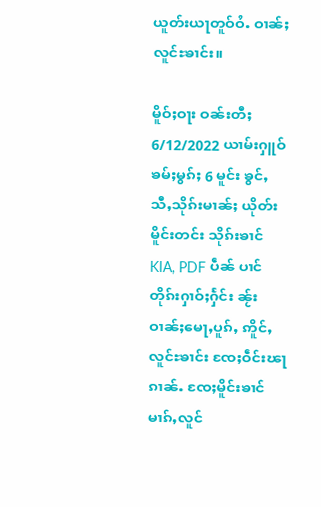ယူတ်းယႃတူဝ်ဝႆႉ ဝၢၼ်ႈလူင်ႊၶၢင်း။

မိူဝ်ႈဝႃး ဝၼ်းတီႈ 6/12/2022 ယၢမ်းႁူဝ်ၶမ်ႈမွၵ်ႈ 6 မူင်း ၶွင်ႇသီႇသိုၵ်းမၢၼ်ႈ ယိုတ်းမိူင်းတင်း သိုၵ်းၶၢင် KIA, PDF ပဵၼ် ပၢင်တိုၵ်းႁၢဝ်ႈႁႅင်း ၼႂ်းဝၢၼ်ႈမေႃႇပူၵ်ႇ ဢိူင်ႇလူင်ႊၶၢင်း ၸႄႈဝဵင်းၽႃၵၢၼ်ႉ ၸႄႈမိူင်းၶၢင် မၢၵ်ႇလူင်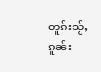တူၵ်းသႂ်ႇ ၵူၼ်း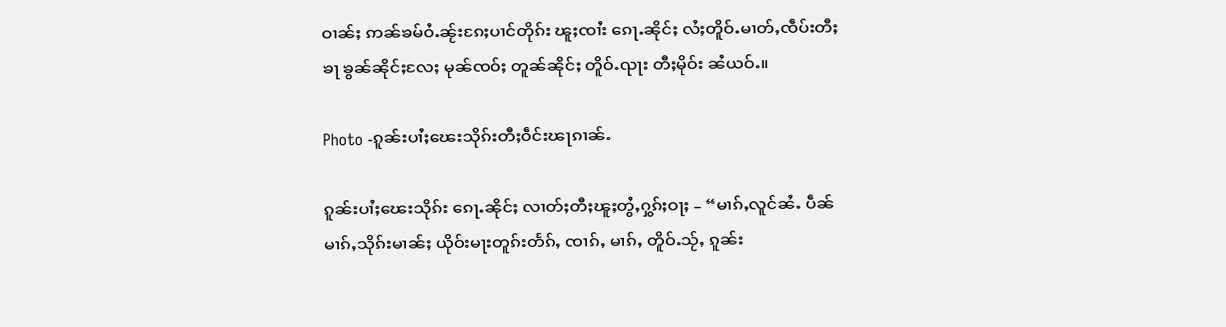ဝၢၼ်ႈ ဢၼ်ၶမ်ဝႆႉၼႂ်းၵႄႈပၢင်တိုၵ်း ၽူႈၸၢႆး ၵေႃႉၼိုင်ႈ လႆႈတိူဝ်ႉမၢတ်ႇၸဵပ်းတီႈၶႃ ၶွၼ်ၼိုင်ႈလႄႈ မုၼ်ၸဝ်ႈ တူၼ်ၼိုင်ႈ တိူဝ်ႉၺႃး တီႈမိုဝ်း ၼႆယဝ်ႉ။

Photo -ၵူၼ်းပၢႆႈၽေးသိုၵ်းတီႈဝဵင်းၽႃၵၢၼ်ႉ

ၵူၼ်းပၢႆႈၽေးသိုၵ်း ၵေႃႉၼိုင်ႈ လၢတ်ႈတီႈၽူႈတွႆႇႁွၵ်ႈဝႃႈ – “မၢၵ်ႇလူင်ၼႆႉ ပဵၼ်မၢၵ်ႇသိုၵ်းမၢၼ်ႈ ယိုဝ်းမႃးတူၵ်းတႅၵ်ႇ ၸၢၵ်ႇ မၢၵ်ႇ တိူဝ်ႉသႂ်ႇ ၵူၼ်း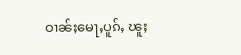ဝၢၼ်ႈမေႃႇပူၵ်ႇ ၽူႈ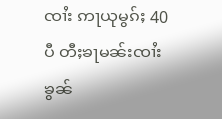ၸၢႆး ဢႃယုမွၵ်ႈ 40 ပီ တီႈၶႃမၼ်းၸၢႆး ၶွၼ်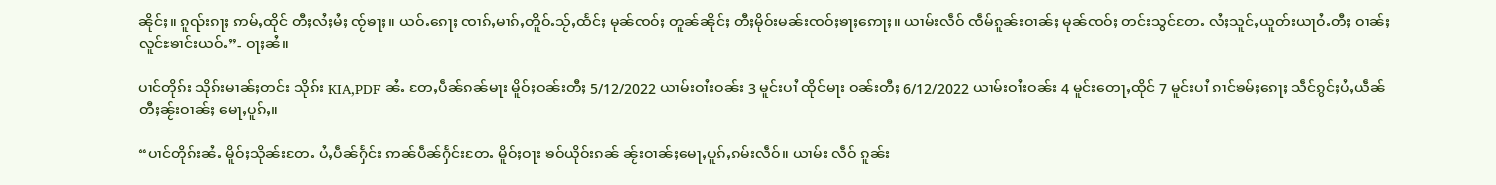ၼိုင်ႈ။ ၵူၺ်းၵႃႈ ဢမ်ႇထိုင် တီႈလႆႈမႆႈ ၸႂ်ၶႃႈ။ ယဝ်ႉၵေႃႈ ၸၢၵ်ႇမၢၵ်ႇတိူဝ်ႉသႂ်ႇထႅင်ႈ မုၼ်ၸဝ်ႈ တူၼ်ၼိုင်ႈ တီႈမိုဝ်းမၼ်းၸဝ်ႈၶႃႈဢေႃႈ။ ယၢမ်းလဵဝ် ၸဵမ်ၵူၼ်းဝၢၼ်ႈ မုၼ်ၸဝ်ႈ တင်းသွင်တႄႉ လႆႈသူင်ႇယူတ်းယႃဝႆႉတီႈ ဝၢၼ်ႈလူင်ႊၶၢင်းယဝ်ႉ”- ဝႃႈၼႆ။

ပၢင်တိုၵ်း သိုၵ်းမၢၼ်ႈတင်း သိုၵ်း KIA,PDF ၼႆႉ တႄႇပဵၼ်ၵၼ်မႃး မိူဝ်ႈဝၼ်းတီႈ 5/12/2022 ယၢမ်းဝၢႆးဝၼ်း 3 မူင်းပၢႆ ထိုင်မႃး ဝၼ်းတီႈ 6/12/2022 ယၢမ်းဝၢႆးဝၼ်း 4 မူင်းတေႃႇထိုင် 7 မူင်းပၢႆ ၵၢင်ၶမ်ႈၵေႃႈ သဵင်ၵွင်ႈပႆႇယဵၼ် တီႈၼႂ်းဝၢၼ်ႈ မေႃႇပူၵ်ႇ။

“ပၢင်တိုၵ်းၼႆႉ မိူဝ်ႈသိုၼ်းတႄႉ ပႆႇပဵၼ်ႁႅင်း ဢၼ်ပဵၼ်ႁႅင်းတႄႉ မိူဝ်ႈဝႃး ၶဝ်ယိုဝ်းၵၼ် ၼႂ်းဝၢၼ်ႈမေႃႇပူၵ်ႇၵမ်းလဵဝ်။ ယၢမ်း လဵဝ် ၵူၼ်း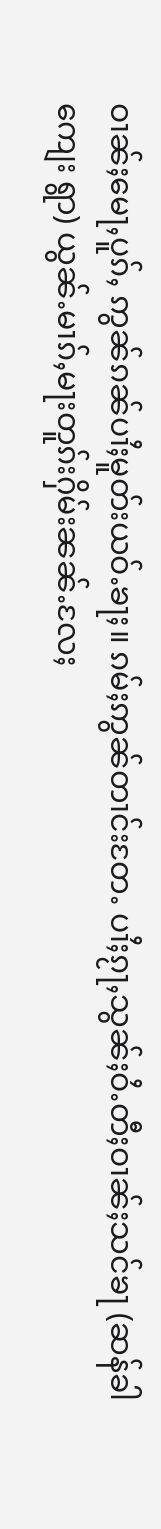ဝၢၼ်ႈမေႃႇပူၵ်ႇ ဢွၼ်ၵၼ်ပၢႆႈမူတ်းယဝ်ႉၶႃႈ။ ၵမ်ႈဢွၼ်တၢင်းတႄႉ ပၢႆႈၵႂႃႇသွၼ်ႈဝႆႉတီႈဝၢၼ်ႈသင်ၶႃ (ဆန်ခါကျေး ရွာ) ယွၼ်ႉမၢၵ်ႇမႃးတူၵ်းႁိမ်းၼၼ်ႉလႄႈ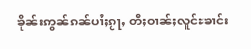ၶိုၼ်းဢွၼ်ၵၼ်ပၢႆႈၵႂႃႇ တီႈဝၢၼ်ႈလူင်ႊၶၢင်း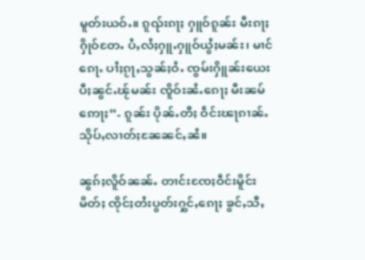မူတ်းယဝ်ႉ။ ၵူၺ်းၵႃႈ ႁူဝ်ၵူၼ်း မီးၵႃႈ ႁိုဝ်တႄႉ ပႆႇလႆႈႁူႉႁူဝ်ယွႆႈမၼ်း၊ မၢင်ၵေႃႉ ပၢႆႈၵႂႃႇသွၼ်ႈဝႆႉ ၸွမ်းႁိူၼ်းယေးပီႈၼွင်ႉၽႂ်မၼ်း ၸိူဝ်းၼႆႉၵေႃႈ မီးၼမ်ဢေႃႈ”- ၵူၼ်း ပိုၼ်ႉတီႈ ဝဵင်းၽႃၵၢၼ်ႉ သိုပ်ႇလၢတ်ႈၼႄၼင်ႇၼႆ။

ၼွၵ်ႈလိူဝ်ၼၼ်ႉ တၢင်းၸႄႈဝဵင်းမိူင်းမိတ်ႈ ၸိုင်ႈတႆးပွတ်းႁွင်ႇၵေႃႈ ၶွင်ႇသီႇ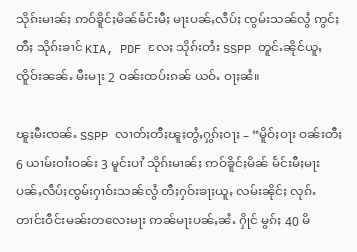သိုၵ်းမၢၼ်ႈ ဢဝ်ၶိူင်ႈမိၼ်မႅင်းမီႈ မႃးပၼ်ႇလဵပ်ႈ ၸွမ်းသၼ်လွႆ ဢွင်ႈတီႈ သိုၵ်းၶၢင် KIA, PDF လႄႈ သိုၵ်းတႆး SSPP တူင်ႉၼိုင်ယူႇၸိူဝ်းၼၼ်ႉ မီးမႃး 2 ဝၼ်းထပ်းၵၼ် ယဝ်ႉ ဝႃႈၼႆ။

ၽူႈမီးၸၼ်ႉ SSPP လၢတ်ႈတီႈၽူႈတွႆႇႁွၵ်ႈဝႃႈ – “မိူဝ်ႈဝႃး ဝၼ်းတီႈ 6 ယၢမ်းဝၢႆးဝၼ်း 3 မူင်းပၢႆ သိုၵ်းမၢၼ်ႈ ဢဝ်ၶိူင်ႈမိၼ် မႅင်းမီႈမႃးပၼ်ႇလဵပ်ႈၸွမ်းႁၢဝ်းသၼ်လွႆ တီႈႁဝ်းၶႃႈယူႇ လမ်းၼိုင်ႈ လုၵ်ႉတၢင်းဝဵင်းမၼ်းတလေးမႃး ဢၼ်မႃးပၼ်ႇၼႆႉ ႁိုင် မွၵ်ႈ 40 မိ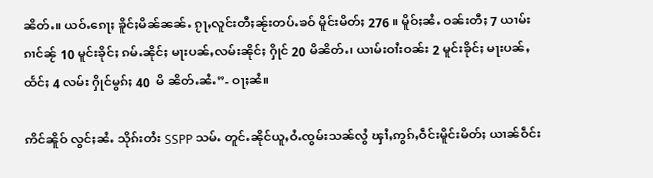ၼိတ်ႉ။ ယဝ်ႉၵေႃႈ ၶိူင်ႈမိၼ်ၼၼ်ႉ ၵႂႃႇလူင်းတီႈၼႂ်းတပ်ႉၶဝ် မိူင်းမိတ်ႈ 276 ။ မိူဝ်ႈၼႆႉ ဝၼ်းတီႈ 7 ယၢမ်းၵၢင်ၼႂ် 10 မူင်းၶိုင်ႈ ၵမ်ႉၼိုင်ႈ မႃးပၼ်ႇလမ်းၼိုင်ႈ ႁိုင် 20 မိၼိတ်ႉ၊ ယၢမ်းဝၢႆးဝၼ်း 2 မူင်းၶိုင်ႈ မႃးပၼ်ႇထႅင်ႈ 4 လမ်း ႁိုင်မွၵ်ႈ 40  မိ ၼိတ်ႉၼႆႉ”- ဝႃႈၼႆ။

ဢိင်ၼိူဝ် လွင်ႈၼႆႉ သိုၵ်းတႆး SSPP သမ်ႉ တူင်ႉၼိုင်ယူႇဝႆႉၸွမ်းသၼ်လွႆ ၾၢႆႇဢွၵ်ႇဝဵင်းမိူင်းမိတ်ႈ ယၢၼ်ဝဵင်း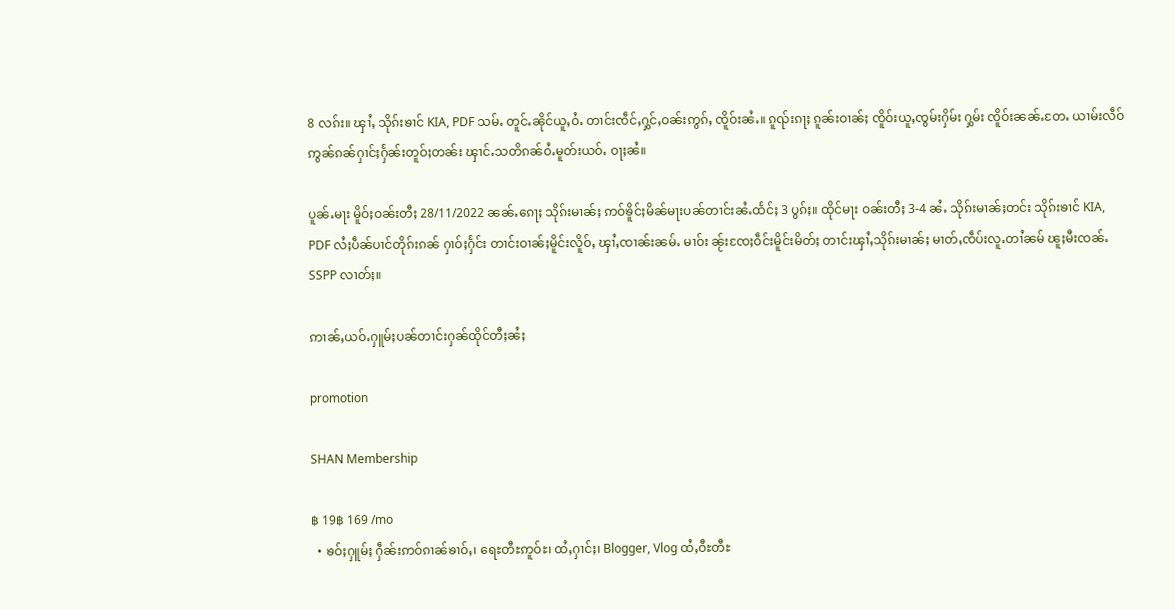8 လၵ်း။ ၾၢႆႇ သိုၵ်းၶၢင် KIA, PDF သမ်ႉ တူင်ႉၼိုင်ယူႇဝႆႉ တၢင်းၸဵင်ႇႁွင်ႇဝၼ်းဢွၵ်ႇ ၸိူဝ်းၼႆႉ။ ၵူၺ်းၵႃႈ ၵူၼ်းဝၢၼ်ႈ ၸိူဝ်းယူႇၸွမ်းႁိမ်း ႁွမ်း ၸိူဝ်းၼၼ်ႉတႄႉ ယၢမ်းလဵဝ် ဢွၼ်ၵၼ်ႁၢင်ႈႁႅၼ်းတူဝ်ႈတၼ်း ၾၢင်ႉသတိၵၼ်ဝႆႉမူတ်းယဝ်ႉ ဝႃႈၼႆ။

ပူၼ်ႉမႃး မိူဝ်ႈဝၼ်းတီႈ 28/11/2022 ၼၼ်ႉၵေႃႈ သိုၵ်းမၢၼ်ႈ ဢဝ်ၶိူင်ႈမိၼ်မႃးပၼ်တၢင်းၼႆႉထႅင်ႈ 3 ပွၵ်ႈ။ ထိုင်မႃး ဝၼ်းတီႈ 3-4 ၼႆႉ သိုၵ်းမၢၼ်ႈတင်း သိုၵ်းၶၢင် KIA, PDF လႆႈပဵၼ်ပၢင်တိုၵ်းၵၼ် ႁၢဝ်ႈႁႅင်း တၢင်းဝၢၼ်ႈမိူင်းလိူဝ်ႇ ၾၢႆႇၸၢၼ်းၼမ်ႉ မၢဝ်း ၼႂ်းၸႄႈဝဵင်းမိူင်းမိတ်ႈ တၢင်းၾၢႆႇသိုၵ်းမၢၼ်ႈ မၢတ်ႇၸဵပ်းလူႉတၢႆၼမ် ၽူႈမီးၸၼ်ႉ SSPP လၢတ်ႈ။

ဢၢၼ်ႇယဝ်ႉႁူမ်ႈပၼ်တၢင်းႁၼ်ထိုင်တီႈၼႆႈ

promotion

SHAN Membership

฿ 19฿ 169 /mo
  • ၶဝ်ႈႁူမ်ႈ ႁဵၼ်းဢဝ်ၵၢၼ်ၶၢဝ်ႇ၊ ရေႊတီႊဢူဝ်ႊ၊ ထႆႇႁၢင်ႈ၊ Blogger, Vlog ထႆႇဝီႊတီႊ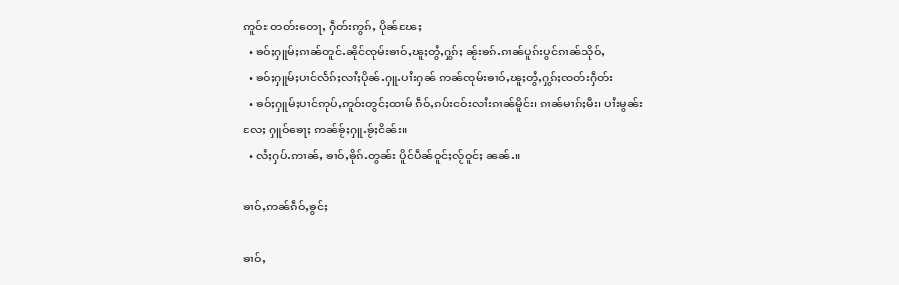ဢူဝ်ႊ တတ်းတေႃႇ ႁဵတ်းဢွၵ်ႇ ပိုၼ်ၽႄႈ
  • ၶဝ်ႈႁူမ်ႈၵၢၼ်တူင်ႉၼိုင်ၸုမ်းၶၢဝ်ႇၽူႈတွႆႇႁွၵ်ႈ ၼႂ်းၶၵ်ႉၵၢၼ်ပူၵ်းပွင်ၵၢၼ်သိုဝ်ႇ
  • ၶဝ်ႈႁူမ်ႈပၢင်လႅၵ်ႈလၢႆႈပိုၼ်ႉႁူႉပၢႆးႁၼ် ဢၼ်ၸုမ်းၶၢဝ်ႇၽူႈတွႆႇႁွၵ်ႈၸတ်းႁဵတ်း
  • ၶဝ်ႈႁူမ်ႈပၢင်ဢုပ်ႇဢူဝ်းတွင်ႈထၢမ် ၵဵဝ်ႇၵပ်းငဝ်းလၢႆးၵၢၼ်မိူင်း၊ ၵၢၼ်မၢၵ်ႈမီး၊ ပၢႆးမွၼ်း လႄႈ ႁူဝ်ၶေႃႈ ဢၼ်ၶႂ်ႈႁူႉၶႂ်ႈငိၼ်း။
  • လႆႈႁပ်ႉဢၢၼ်ႇ ၶၢဝ်ႇၶိုၵ်ႉတွၼ်း ပိူင်ပဵၼ်ဝူင်ႈလႂ်ဝူင်ႈ ၼၼ်ႉ။

ၶၢဝ်ႇဢၼ်ၵဵဝ်ႇၶွင်ႈ

ၶၢဝ်ႇ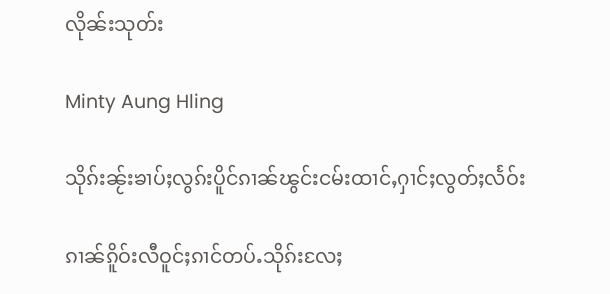လိုၼ်းသုတ်း

Minty Aung Hling

သိုၵ်းၼႂ်းၶၢပ်ႈလွၵ်းပိူင်ၵၢၼ်ၽွင်းငမ်းထၢင်ႇႁၢင်ႈလွတ်ႈလႅဝ်း

ၵၢၼ်ၵိူဝ်းလီဝူင်ႈၵၢင်တပ်ႉသိုၵ်းလႄႈ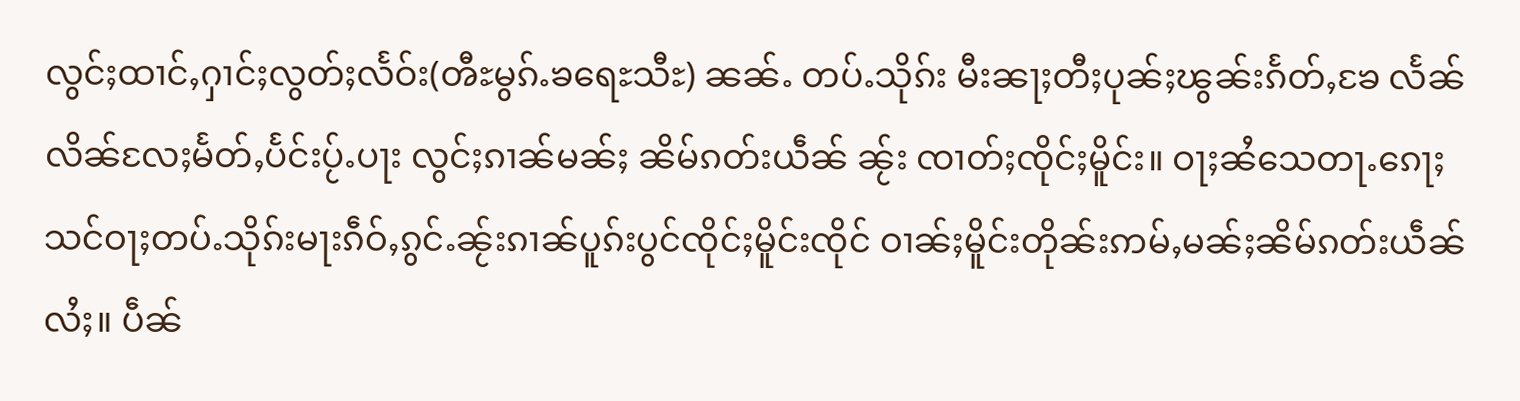လွင်ႈထၢင်ႇႁၢင်ႈလွတ်ႈလႅဝ်း(ၻီႊမွၵ်ႉၶရေႊသီႊ) ၼၼ်ႉ တပ်ႉသိုၵ်း မီးၼႃႈတီႈပုၼ်ႈၽွၼ်းၵႅတ်ႇၶႄ လႅၼ်လိၼ်လႄႈမႅတ်ႇပႅင်းပႂ်ႉပႃး လွင်ႈၵၢၼ်မၼ်ႈ ၼိမ်ၵတ်းယဵၼ် ၼႂ်း ၸၢတ်ႈၸိုင်ႈမိူင်း။ ဝႃႈၼႆသေတႃႉၵေႃႈ  သင်ဝႃႈတပ်ႉသိုၵ်းမႃးၵဵဝ်ႇၵွင်ႉၼႂ်းၵၢၼ်ပူၵ်းပွင်ၸိုင်ႈမိူင်းၸိုင် ဝၢၼ်ႈမိူင်းတိုၼ်းဢမ်ႇမၼ်ႈၼိမ်ၵတ်းယဵၼ်လႆႈ။ ပဵၼ်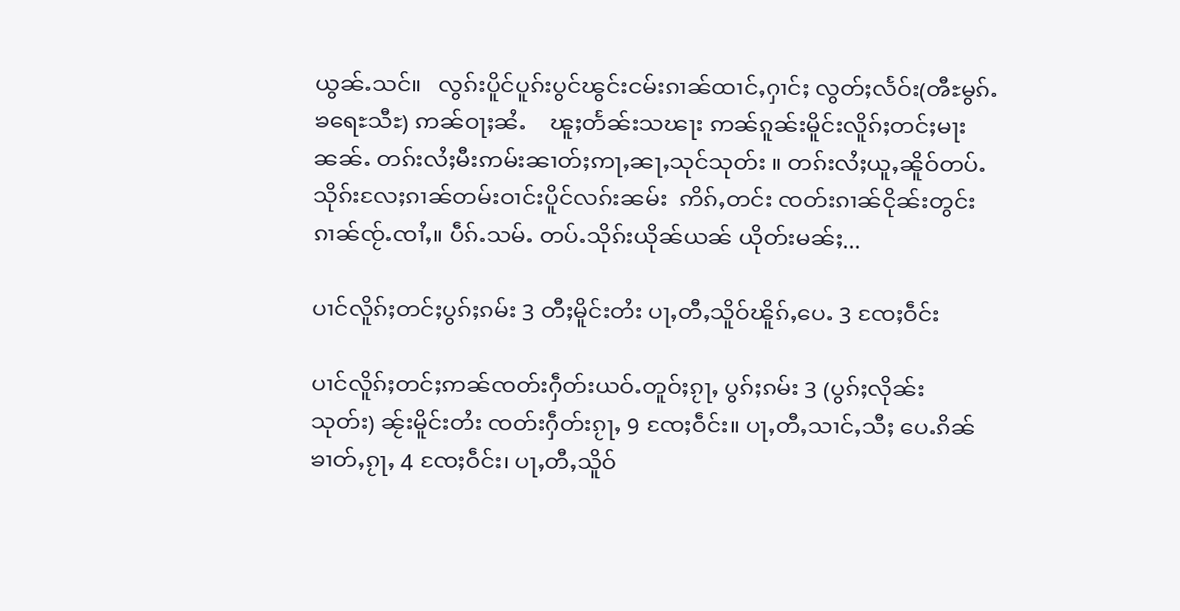ယွၼ်ႉသင်။   လွၵ်းပိူင်ပူၵ်းပွင်ၽွင်းငမ်းၵၢၼ်ထၢင်ႇႁၢင်ႈ လွတ်ႈလႅဝ်း(ၻီႊမွၵ်ႉၶရေႊသီႊ) ဢၼ်ဝႃႈၼႆႉ    ၽူႈတႅၼ်းသၽႃး ဢၼ်ၵူၼ်းမိူင်းလိူၵ်ႈတင်ႈမႃးၼၼ်ႉ တၵ်းလႆႈမီးဢမ်းၼၢတ်ႈဢႃႇၼႃႇသုင်သုတ်း ။ တၵ်းလႆႈယူႇၼိူဝ်တပ်ႉသိုၵ်းလႄႈၵၢၼ်တမ်းဝၢင်းပိူင်လၵ်းၼမ်း  ဢိၵ်ႇတင်း ၸတ်းၵၢၼ်ငိုၼ်းတွင်းၵၢၼ်ၸႂ်ႉၸၢႆႇ။ ပဵၵ်ႉသမ်ႉ တပ်ႉသိုၵ်းယိုၼ်ယၼ် ယိုတ်းမၼ်ႈ...

ပၢင်လိူၵ်ႈတင်ႈပွၵ်ႈၵမ်း 3 တီႈမိူင်းတႆး ပႃႇတီႇသိူဝ်ၽိူၵ်ႇပေႉ 3 ၸႄႈဝဵင်း

ပၢင်လိူၵ်ႈတင်ႈဢၼ်ၸတ်းႁဵတ်းယဝ်ႉတူဝ်ႈၵႂႃႇ ပွၵ်ႈၵမ်း 3 (ပွၵ်ႈလိုၼ်းသုတ်း) ၼႂ်းမိူင်းတႆး ၸတ်းႁဵတ်းၵႂႃႇ 9 ၸႄႈဝဵင်း။ ပႃႇတီႇသၢင်ႇသီႈ ပေႉၵိၼ်ၶၢတ်ႇၵႂႃႇ 4 ၸႄႈဝဵင်း၊ ပႃႇတီႇသိူဝ်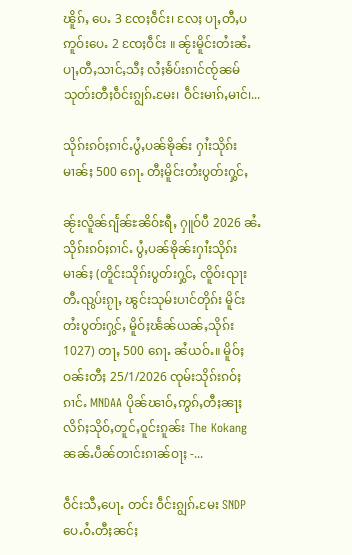ၽိူၵ်ႇ ပေႉ 3 ၸႄႈဝဵင်း၊ လႄႈ ပႃႇတီႇပဢူဝ်းပေႉ 2 ၸႄႈဝဵင်း ။ ၼႂ်းမိူင်းတႆးၼႆႉ ပႃႇတီႇသၢင်ႇသီႈ လႆႈၶႅပ်းၵၢင်ၸႂ်ၼမ်သုတ်းတီႈဝဵင်းၵျွၵ်ႉမႄး၊ ဝဵင်းမၢၵ်ႇမၢင်၊...

သိုၵ်းၵဝ်ႈၵၢင်ႉပွႆႇပၼ်ၶိုၼ်း ႁၢႆးသိုၵ်းမၢၼ်ႈ 500 ၵေႃႉ တီႈမိူင်းတႆးပွတ်းႁွင်ႇ

ၼႂ်းလိူၼ်ၵျႅၼ်ႊၼိဝ်ႊရီႇ ႁူဝ်ပီ 2026 ၼႆႉ သိုၵ်းၵဝ်ႈၵၢင်ႉ ပွႆႇပၼ်ၶိုၼ်းႁၢႆးသိုၵ်းမၢၼ်ႈ (တိူင်းသိုၵ်းပွတ်းႁွင်ႇ ၸိူဝ်းၺႃးတီႉၺွပ်းၵႂႃႇ ၽွင်းသုမ်းပၢင်တိုၵ်း မိူင်းတႆးပွတ်းႁွင်ႇ မိူဝ်ႈၽႅၼ်ယၼ်ႇသိုၵ်း 1027) တႃႇ 500 ၵေႃႉ ၼႆယဝ်ႉ။ မိူဝ်ႈဝၼ်းတီႈ 25/1/2026 ၸုမ်းသိုၵ်းၵဝ်ႈၵၢင်ႉ MNDAA ပိုၼ်ၽၢဝ်ႇဢွၵ်ႇတီႈၼႃႈလိၵ်ႈသိုဝ်ႇတူင်ႇဝူင်းၵူၼ်း The Kokang ၼၼ်ႉပဵၼ်တၢင်းၵၢၼ်ဝႃႈ -...

ဝဵင်းသီႇပေႃႉ တင်း ဝဵင်းၵျွၵ်ႉမႄး SNDP ပေႉဝႆႉတီႈၼင်ႈ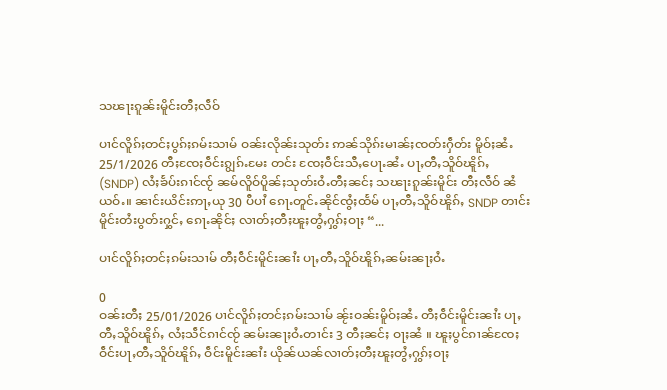သၽႃးၵူၼ်းမိူင်းတီႈလဵဝ်

ပၢင်လိူၵ်ႈတင်ႈပွၵ်ႈၵမ်းသၢမ် ဝၼ်းလိုၼ်းသုတ်း ဢၼ်သိုၵ်းမၢၼ်ႈၸတ်းႁဵတ်း မိူဝ်ႈၼႆႉ 25/1/2026 တီႈၸႄႈဝဵင်းၵျွၵ်ႉမႄး တင်း ၸႄႈဝဵင်းသီႇပေႃႉၼႆႉ ပႃႇတီႇသိူဝ်ၽိူၵ်ႇ (SNDP) လႆႈၶႅပ်းၵၢင်ၸႂ် ၼမ်လိူဝ်ပိူၼ်ႈသုတ်းဝႆႉတီႈၼင်ႈ သၽႃးၵူၼ်းမိူင်း တီႈလဵဝ် ၼႆယဝ်ႉ။ ၼၢင်းယိင်းဢႃႇယု 30 ပီပၢႆ ၵေႃႉတူင်ႉၼိုင်ၸွႆႈထႅမ် ပႃႇတီႇသိူဝ်ၽိူၵ်ႇ SNDP တၢင်းမိူင်းတႆးပွတ်းႁွင်ႇ ၵေႃႉၼိုင်ႈ လၢတ်ႈတီႈၽူႈတွႆႇႁွၵ်ႈဝႃႈ “...

ပၢင်လိူၵ်ႈတင်ႈၵမ်းသၢမ် တီႈဝဵင်းမိူင်းၼၢႆး ပႃႇတီႇသိူဝ်ၽိူၵ်ႇၼမ်းၼႃႈဝႆႉ

0
ဝၼ်းတီႈ 25/01/2026 ပၢင်လိူၵ်ႈတင်ႈၵမ်းသၢမ် ၼႂ်းဝၼ်းမိူဝ်ႈၼႆႉ တီႈဝဵင်းမိူင်းၼၢႆး ပႃႇတီႇသိူဝ်ၽိူၵ်ႇ လႆႈသဵင်ၵၢင်ၸႂ် ၼမ်းၼႃႈဝႆႉတၢင်း 3 တီႈၼင်ႈ ဝႃႈၼႆ ။ ၽူႈပွင်ၵၢၼ်ၸႄႈဝဵင်းပႃႇတီႇသိူဝ်ၽိူၵ်ႇ ဝဵင်းမိူင်းၼၢႆး ယိုၼ်ယၼ်လၢတ်ႈတီႈၽူႈတွႆႇႁွၵ်ႈဝႃႈ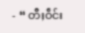- “ တီႈဝဵင်း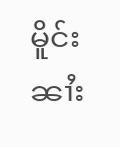မိူင်းၼၢႆး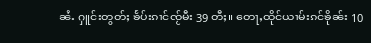ၼႆႉ ႁူင်းတွတ်ႈ ၶႅပ်းၵၢင်ၸႂ်မီး 39 တီႈ။ တေႃႇထိုင်ယၢမ်းၵင်ၶိုၼ်း 10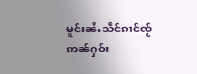မူင်းၼႆႉသဵင်ၵၢင်ၸႂ်ဢၼ်ႁဝ်း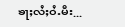ၶႃႈလႆႈဝႆႉမီး...